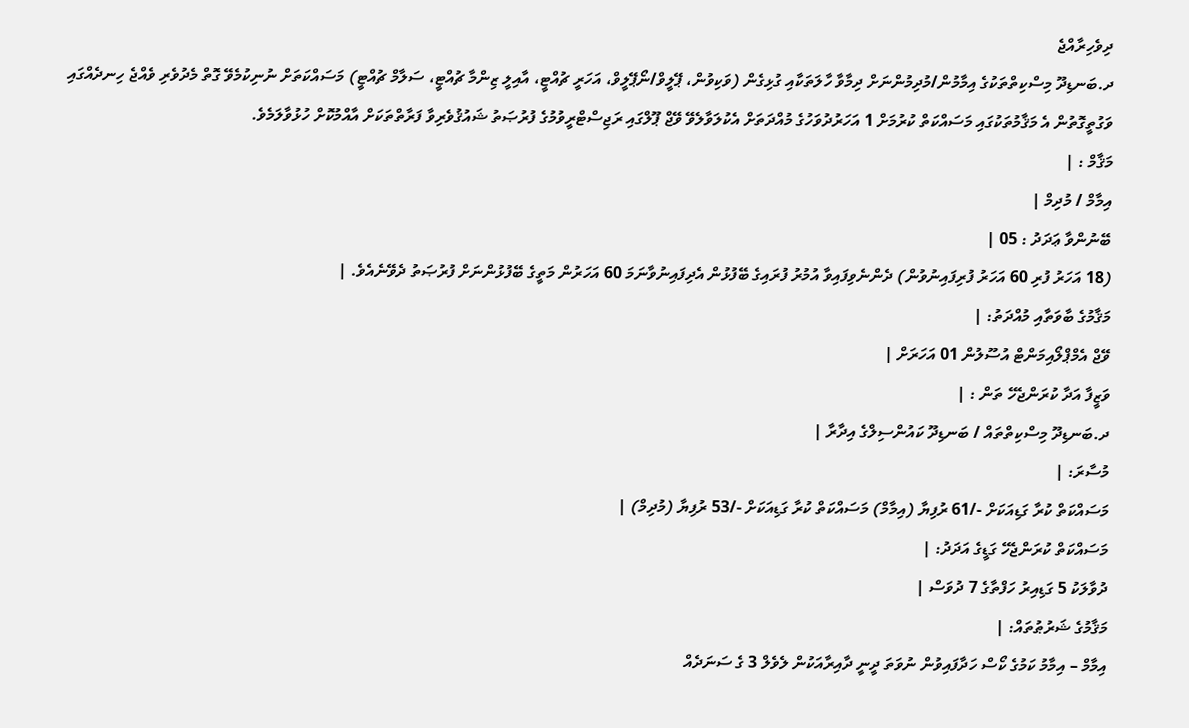ދިވެހިރާއްޖެ
ދ.ބަނޑިދޫ މިސްކިތްތަކުގެ އިމާމުން/މުދިމުންނަށް ދިމާވާ ހާލަތަކާއި ގުޅިގެން (ވަކިވުން، ޕޭލީވް/ނޯޕޭލީވް، އަހަރީ ޗުއްޓީ، އާއިލީ ޒިންމާ ޗުއްޓީ، ސަލާމް ޗުއްޓީ) މަސައްކަތަށް ނުނިކުމެވޭ ގޮތް މެދުވެރި ވެއްޖެ ހިނދެއްގައި ވަގުތީގޮތުން އެ މަޤާމުތަކުގައި މަސައްކަތް ކުރުމަށް 1 އަހަރުދުވަހުގެ މުއްދަތަށް އެކުލަވާލެވޭ ވޭޖް ޕޫލްގައި ރަޖިސްޓްރީވުމުގެ ފުރުޞަތު ޝައުޤުވެރިވާ ފަރާތްތަކަށް އާއްމުކޮށް ހުޅުވާލަމެވެ.
މަޤާމް : |
އިމާމް / މުދިމް |
ބޭނުންވާ ޢަދަދު : 05 |
(18 އަހަރު ފުރި 60 އަހަރު ފުރިފައިނުވުން) ދެންނެވިފައިވާ އުމުރު ފުރައިގެ ބޭފުޅުން އެދިފައިނުވާނަމަ 60 އަހަރުން މަތީގެ ބޭފުޅުންނަށް ފުރުޞަތު ދެވޭނެއެވެ. |
މަޤާމުގެ ބާވަތާއި މުއްދަތު: |
ވޭޖް އެމްޕްލޯއިމަންޓް އުސޫލުން 01 އަހަރަށް |
ވަޒީފާ އަދާ ކުރަންޖެހޭ ތަން : |
ދ.ބަނޑިދޫ މިސްކިތްތައް / ބަނޑިދޫ ކައުންސިލްގެ އިދާރާ |
މުސާރަ: |
މަސައްކަތް ކުރާ ގަޑިއަކަށް -/61 ރުފިޔާ (އިމާމް) މަސައްކަތް ކުރާ ގަޑިއަކަށް -/53 ރުފިޔާ (މުދިމް) |
މަސައްކަތް ކުރަންޖެހޭ ގަޑީގެ އަދަދު: |
ދުވާލަކު 5 ގަޑިއިރު ހަފްތާގެ 7 ދުވަސް |
މަޤާމުގެ ޝަރުޠުތައް: |
އިމާމް – އިމާމު ކަމުގެ ކޯސް ހަދާފައިވުން ނުވަތަ ދީނީ ދާއިރާއަކުން ލެވެލް 3 ގެ ސަނަދެއް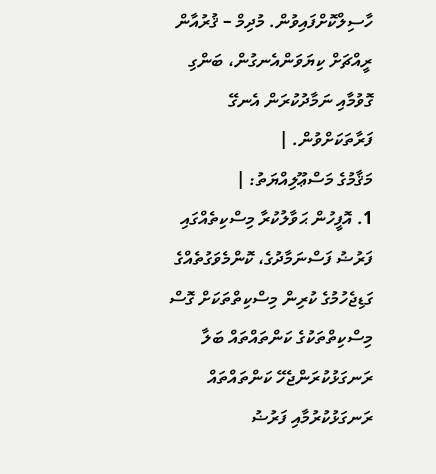ހާސިލްކޮށްފައިވުން. މުދިމް – ޤުރުއާން ރީއްޗަށް ކިޔަވަންއެނގުން، ބަންގި ގޮވުމާއި ނަމާދުކުރަން އެނގޭ ފަރާތަކަށްވުން. |
މަޤާމުގެ މަސްޢޫލިއްޔަތު: |
1. އޮފީހުން ޙަވާލުކުރާ މިސްކިތެއްގައި ފަރުޟު ފަސްނަމާދުގެ، ކޮންމެވަގުތެއްގެ ގަޑިޖެހުމުގެ ކުރިން މިސްކިތްތަކަށް ގޮސް މިސްކިތްތަކުގެ ކަންތައްތައް ބަލާ ރަނގަޅުކުރަންޖެހޭ ކަންތައްތައް ރަނގަޅުކުރުމާއި ފަރުޟު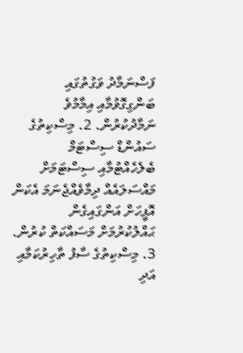ފަސްނަމާދު ވަގުތުގައި ބަންގިގޮވުމާއި އިމާމުވެ ނަމާދުކުރުން. 2. މިސްކިތުގެ ސައުންޑް ސިސްޓަމް ބެލެހެއްޓުމާއި ސިސްޓަމަށް މައްސަލައެއް ދިމާވެއްޖެނަމަ އެކަން އޮފީހަށް އަންގައިގެން ޙައްލުކުރުމަށް މަސައްކަތް ކުރުން. 3. މިސްކިތުގެ ސާފު ތާހިރުކަމާއި އަދި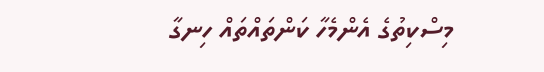މިސްކިތުގެ އެންމެހާ ކަންތައްތައް ހިނގާ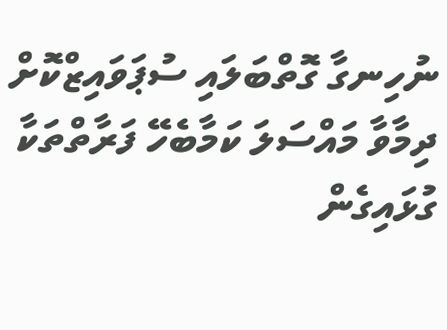ނުހިނގާ ގޮތްބަލައި ސުޕަވައިޒްކޮށް ދިމާވާ މައްސަލަ ކަމާބެހޭ ފަރާތްތަކާ ގުޅައިގެން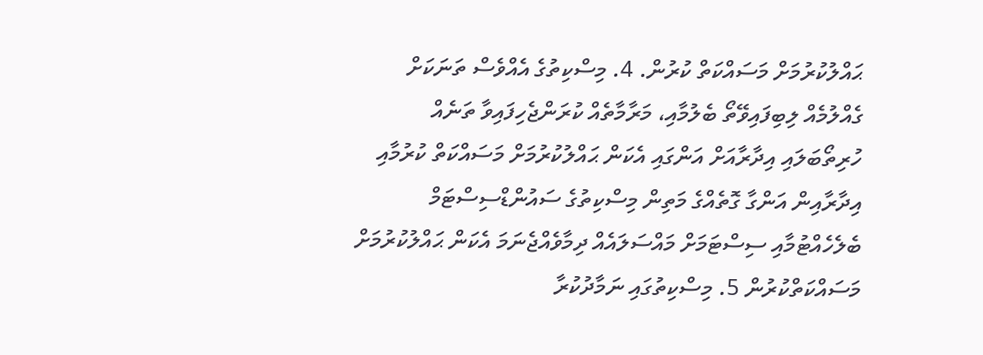ޙައްލުކުރުމަށް މަސައްކަތް ކުރުން. 4. މިސްކިތުގެ އެއްވެސް ތަނަކަށް ގެއްލުމެއް ލިބިފައިވޭތޯ ބެލުމާއި، މަރާމާތެއް ކުރަންޖެހިފައިވާ ތަނެއް ހުރިތޯބަލައި އިދާރާއަށް އަންގައި އެކަން ޙައްލުކުރުމަށް މަސައްކަތް ކުރުމާއި އިދާރާއިން އަންގާ ގޮތެއްގެ މަތިން މިސްކިތުގެ ސައުންޑްސިސްޓަމް ބެލެހެއްޓުމާއި ސިސްޓަމަށް މައްސަލައެއް ދިމާވެއްޖެނަމަ އެކަން ޙައްލުކުރުމަށް މަސައްކަތްކުރުން 5. މިސްކިތުގައި ނަމާދުކުރާ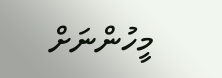މީހުންނަށް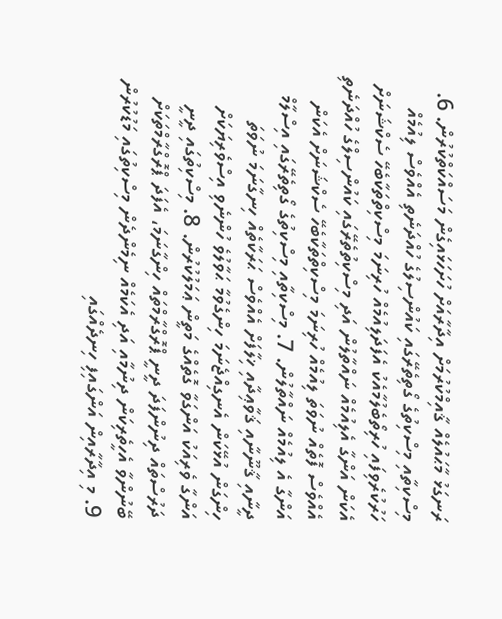ރަނގަޅު މާޙައުލެއް ޤާއިމްކުރުމަށް އިދާރާއަށް ހުށަހަޅައިގެން މަސައްކަތްކުރުން. 6. މިސްކިތާއި މިސްކިތުގެ ގޯތިތެރޭގައި ކައުންސިލުގެ ހުއްދަނެތި އެއްވެސް ލިއުމެއް ހަރުކުރެވިފައި ހުރިތޯބެލުމާއެކު އެފަދަލިއުމެއް ހުރިނަމަ މިސްކިތްތަކާބެހޭ ސެކްޝަނަށް އެކަން އަންގާ އެލިއުމެއް ނައްތާލުން އަދި މިސްކިތުތެރޭގައި ކައުންސިލްގެ ހުއްދަނެތި އެއްވެސް ފޮތެއް ނުވަތަ ލިއުމެއް ހުރިނަމަ މިސްކިތްތަކާބެހޭ ސެކްޝަނަށް އެކަން އަންގާ އެ ލިއުމެއް ނައްތާލުން. 7. މިސްކިތާއި މިސްކިތުގެ ގޯތިތެރޭގައި އިސްލާމް ދީނާއި ޤާނޫނާއި ޤަވާޢިދާއި ޚިލާފަށް އެއްވެސް ޙަރަކާތެއް ހިނގާނަމަ ނުވަތަ ހިންގަން އުޅޭކަން އެނގިއްޖެނަމަ ހިންގެވުމާ ޙަވާލުވެ ހުންނެވި އިސްވެރިޔަކަށް އަންގާ ވެރިއަކު އަންގަވާ ގޮތެއްގެ މަތީން ޢަމަލުކުރުން. 8. މިސްކިތުގައި ދީނީ ދަރުސްތައް ދިނުންފަދަ ދީނީ ޕްރޮގްރާމްތައް ހިންގާނަމަ، އެފަދަ ޕްރޮގްރާމްތަކަށް ބޭނުންވާ އެހީތެރިކަން ދިނުމާއި އަދި އެކަމެއް ނިމެންދެން މިސްކިތުގައި މަޑުކުރުން 9. މި އިދާރާއިން އަންގައިފި ހިނދެއްގައި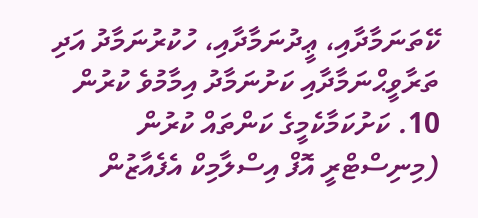ކޭތަނަމާދާއި، ޢީދުނަމާދާއި، ހުކުރުނަމާދު އަދި ތަރާވީޙްނަމާދާއި ކަށުނަމާދު އިމާމުވެ ކުރުން 10. ކަށުކަމާކެމީގެ ކަންތައް ކުރުން (މިނިސްޓްރީ އޮފް އިސްލާމިކް އެފެއާޒުން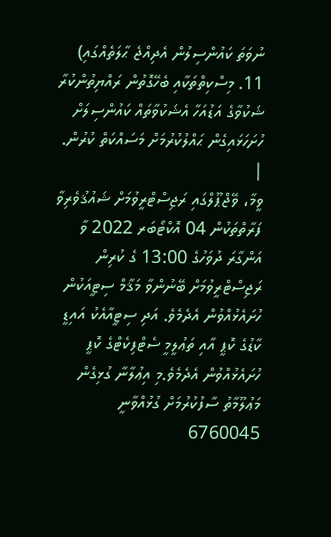ނުވަތަ ކައުންސިލުން އެދިއްޖެ ޙާލަތެއްގައި) 11. މިސްކިތްތަކާއި ބެހޭގޮތުން ރައްޔިތުންކުރާ ޝަކުވާގެ އަޑުއަހާ އެޝަކުވާތައް ކައުންސިލަށް ހުށަހަޅައިގެން ޙައްލުކުރުމަށް މަސައްކަތް ކުރުން. |
ވީމާ، ވޭޖްޕޫލްގައި ރަޖިސްޓްރީވުމަށް ޝައުޤުވެރިވާ ފަރާތްތަކުން 04 އޮކްޓޯބަރ 2022 ވާ އަންގާރަ ދުވަހުގެ 13:00 ގެ ކުރިން ރަޖިސްޓްރީވުމަށް ބޭނުންވާ މަޤާމް ސިޓީއަކުން ހުށައެޅުއްވުން އެދެމެވެ. އަދި ސިޓީއާއެކު އައިޑީ ކާޑުގެ ކޮޕީ އާއި ތަޢުލީމީ ސެޓްފިކެޓްގެ ކޮޕީ ހުށައެޅުއްވުން އެދެމެވެ.މި އިޢުލާނާ ގުޅިގެން މަޢުލޫމާތު ސާފުކުރުމަށް ގުޅުއްވާނީ 6760045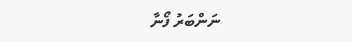ނަންބަރު ފޯނާ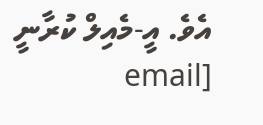އެވެ. އީ-މެއިލް ކުރާނީ [email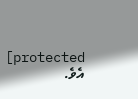protected] އެވެ.